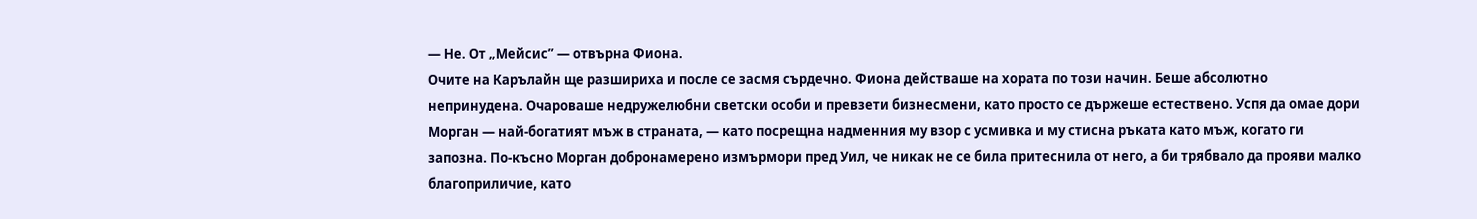— Не. От „Мейсис” — отвърна Фиона.
Очите на Карълайн ще разшириха и после се засмя сърдечно. Фиона действаше на хората по този начин. Беше абсолютно непринудена. Очароваше недружелюбни светски особи и превзети бизнесмени, като просто се държеше естествено. Успя да омае дори Морган — най-богатият мъж в страната, — като посрещна надменния му взор с усмивка и му стисна ръката като мъж, когато ги запозна. По-късно Морган добронамерено измърмори пред Уил, че никак не се била притеснила от него, а би трябвало да прояви малко благоприличие, като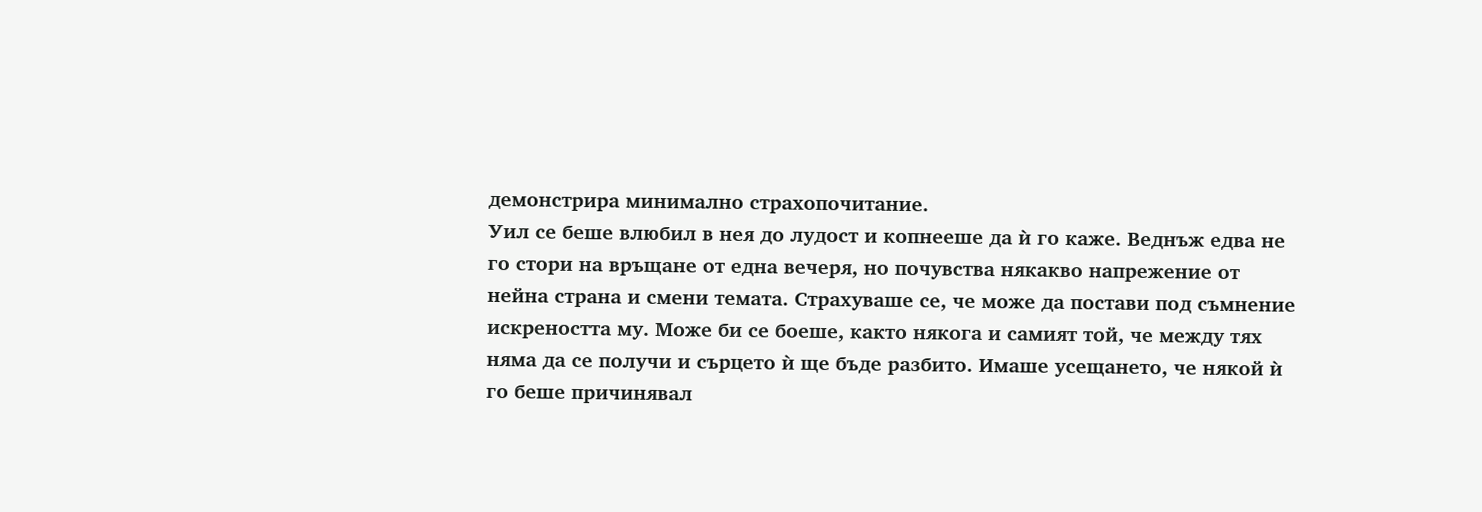демонстрира минимално страхопочитание.
Уил се беше влюбил в нея до лудост и копнееше да ѝ го каже. Веднъж едва не го стори на връщане от една вечеря, но почувства някакво напрежение от нейна страна и смени темата. Страхуваше се, че може да постави под съмнение искреността му. Може би се боеше, както някога и самият той, че между тях няма да се получи и сърцето ѝ ще бъде разбито. Имаше усещането, че някой ѝ го беше причинявал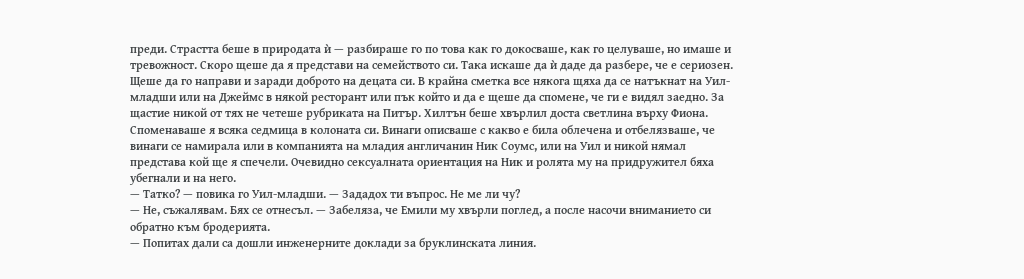преди. Страстта беше в природата ѝ — разбираше го по това как го докосваше, как го целуваше, но имаше и тревожност. Скоро щеше да я представи на семейството си. Така искаше да ѝ даде да разбере, че е сериозен. Щеше да го направи и заради доброто на децата си. В крайна сметка все някога щяха да се натъкнат на Уил-младши или на Джеймс в някой ресторант или пък който и да е щеше да спомене, че ги е видял заедно. За щастие никой от тях не четеше рубриката на Питър. Хилтън беше хвърлил доста светлина върху Фиона. Споменаваше я всяка седмица в колоната си. Винаги описваше с какво е била облечена и отбелязваше, че винаги се намирала или в компанията на младия англичанин Ник Соумс, или на Уил и никой нямал представа кой ще я спечели. Очевидно сексуалната ориентация на Ник и ролята му на придружител бяха убегнали и на него.
— Татко? — повика го Уил-младши. — Зададох ти въпрос. Не ме ли чу?
— Не, съжалявам. Бях се отнесъл. — Забеляза, че Емили му хвърли поглед, а после насочи вниманието си обратно към бродерията.
— Попитах дали са дошли инженерните доклади за бруклинската линия.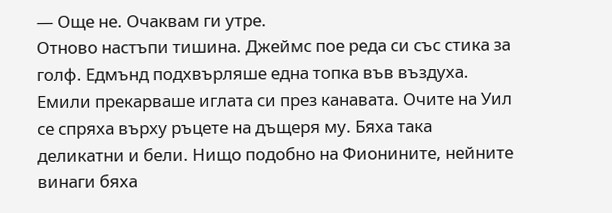— Още не. Очаквам ги утре.
Отново настъпи тишина. Джеймс пое реда си със стика за голф. Едмънд подхвърляше една топка във въздуха. Емили прекарваше иглата си през канавата. Очите на Уил се спряха върху ръцете на дъщеря му. Бяха така деликатни и бели. Нищо подобно на Фионините, нейните винаги бяха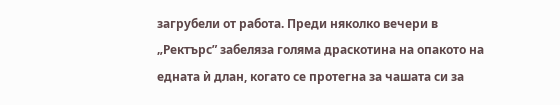загрубели от работа. Преди няколко вечери в „Ректърс” забеляза голяма драскотина на опакото на едната ѝ длан, когато се протегна за чашата си за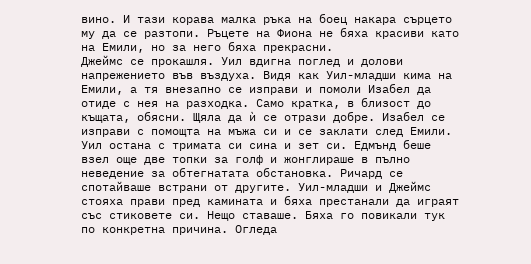вино. И тази корава малка ръка на боец накара сърцето му да се разтопи. Ръцете на Фиона не бяха красиви като на Емили, но за него бяха прекрасни.
Джеймс се прокашля. Уил вдигна поглед и долови напрежението във въздуха. Видя как Уил-младши кима на Емили, а тя внезапно се изправи и помоли Изабел да отиде с нея на разходка. Само кратка, в близост до къщата, обясни. Щяла да ѝ се отрази добре. Изабел се изправи с помощта на мъжа си и се заклати след Емили. Уил остана с тримата си сина и зет си. Едмънд беше взел още две топки за голф и жонглираше в пълно неведение за обтегнатата обстановка. Ричард се спотайваше встрани от другите. Уил-младши и Джеймс стояха прави пред камината и бяха престанали да играят със стиковете си. Нещо ставаше. Бяха го повикали тук по конкретна причина. Огледа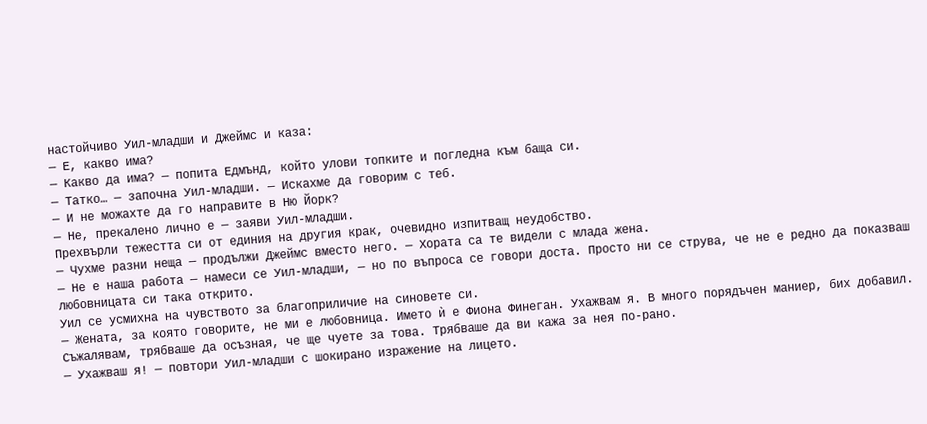настойчиво Уил-младши и Джеймс и каза:
— Е, какво има?
— Какво да има? — попита Едмънд, който улови топките и погледна към баща си.
— Татко… — започна Уил-младши. — Искахме да говорим с теб.
— И не можахте да го направите в Ню Йорк?
— Не, прекалено лично е — заяви Уил-младши.
Прехвърли тежестта си от единия на другия крак, очевидно изпитващ неудобство.
— Чухме разни неща — продължи Джеймс вместо него. — Хората са те видели с млада жена.
— Не е наша работа — намеси се Уил-младши, — но по въпроса се говори доста. Просто ни се струва, че не е редно да показваш любовницата си така открито.
Уил се усмихна на чувството за благоприличие на синовете си.
— Жената, за която говорите, не ми е любовница. Името ѝ е Фиона Финеган. Ухажвам я. В много порядъчен маниер, бих добавил. Съжалявам, трябваше да осъзная, че ще чуете за това. Трябваше да ви кажа за нея по-рано.
— Ухажваш я! — повтори Уил-младши с шокирано изражение на лицето.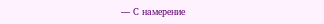— С намерение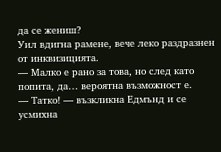да се жениш?
Уил вдигна рамене, вече леко раздразнен от инквизицията.
— Малко е рано за това, но след като попита, да… вероятна възможност е.
— Татко! — възкликна Едмънд и се усмихна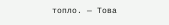топло. — Това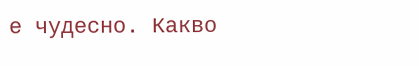е чудесно. Какво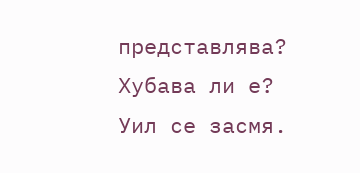представлява? Хубава ли е?
Уил се засмя.